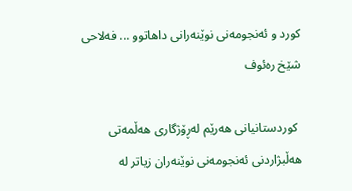كورد و ئه‌نجومه‌نی نوێنه‌رانی داهاتوو ... فه‌لاحی شێخ ره‌ئوف

 كوردستانیانی هه‌رێم له‌ڕۆژگاری هه‌ڵمه‌تی هه‌ڵبژاردنی ئه‌نجومه‌نی نوێنه‌ران زیاتر له‌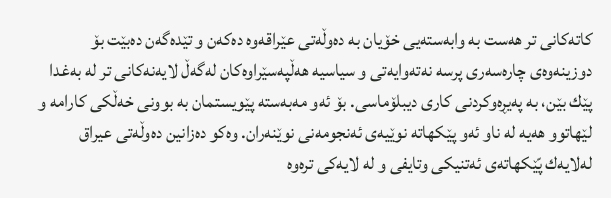كاته‌كانی تر هه‌ست به‌ وابه‌سته‌یی خۆیان به‌ ده‌وڵه‌تی عێراقه‌وه‌ ده‌كه‌ن و تێده‌گه‌ن ده‌بێت بۆ دوزینه‌وه‌ی چاره‌سه‌ری پرسه‌ نه‌ته‌وایه‌تی و سیاسیه‌ هه‌ڵپه‌سێراوه‌كان له‌گه‌ڵ لایه‌نه‌كانی تر له‌ به‌غدا پێك بێن، به‌ په‌یڕه‌وكردنی كاری دیبلۆماسی. بۆ ئه‌و مه‌به‌سته‌ پێویستمان به‌ بوونی خه‌ڵكی كارامه‌ و لێهاتوو هه‌یه‌ له‌ ناو ئه‌و پێكهاته‌ نوێیه‌ی ئه‌نجومه‌نی نوێنه‌ران. وه‌كو ده‌زانین ده‌وڵه‌تی عیراق له‌لایه‌ك پّێكهاته‌ی ئه‌تنیكی وتایفی و له‌ لایه‌كی تره‌وه‌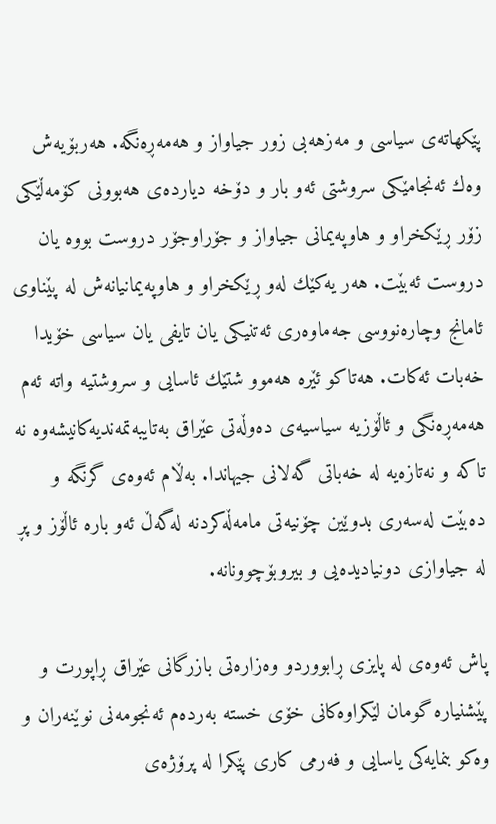پێكهاته‌ی سیاسی و مه‌زهه‌بی زور جیاواز و هه‌مه‌ڕه‌نگه‌. هه‌ربۆیه‌ش وه‌ك ئه‌نجامێكی سروشتی ئه‌و بار و دۆخه‌ دیارده‌ی هه‌بوونی كۆمه‌ڵێكی زۆر ڕێكخراو و هاوپه‌یمانی جیاواز و جۆراوجۆر دروست بووه‌ یان دروست ئه‌بێت. هه‌ر یه‌كێك له‌و ڕێكخراو و هاوپه‌یمانیانه‌ش له‌ پێناوی ئامانج وچاره‌نووسی جه‌ماوه‌ری ئه‌تنیكی یان تایفی یان سیاسی خۆیدا خه‌بات ئه‌كات. هه‌تاكو ئێره‌ هه‌موو شتێك ئاسایی و سروشتیه‌ واته‌ ئه‌م هه‌مه‌ڕه‌نگی و ئاڵۆزیه‌ سیاسیه‌ی ده‌وڵه‌تی عێراق به‌تایبه‌تمه‌ندیه‌كانیشه‌وه‌ نه‌ تاكه‌ و نه‌تازه‌یه‌ له‌ خه‌باتی گه‌لانی جیهاندا. به‌ڵام ئه‌وه‌ی گرنگه‌ و ده‌بێت له‌سه‌ری بدوێین چۆنیه‌تی مامه‌ڵه‌كردنه‌ له‌گه‌ڵ ئه‌و باره‌ ئاڵۆز و پڕ له‌ جیاوازی دونیادیده‌یی و بیروبۆچوونانه‌.

پاش ئه‌وه‌ی له‌ پایزی ڕابووردو وه‌زاره‌تی بازرگانی عێراق ڕاپورت و پێشنیاره‌ گومان لێكراوه‌كانی خۆی خسته‌ به‌رده‌م ئه‌نجومه‌نی نوێنه‌ران و وه‌كو بنمایه‌كی یاسایی و فه‌رمی كاری پێكرا له‌ پرۆژه‌ی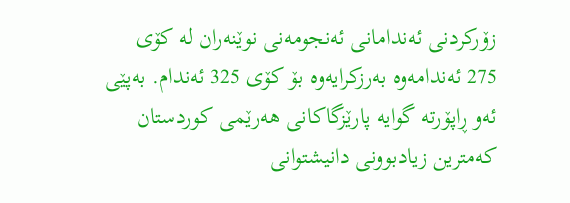زۆركردنی ئه‌ندامانی ئه‌نجومه‌نی نوێنه‌ران له‌ كۆی 275 ئه‌ندامه‌وه‌ به‌رزكرایه‌وه‌ بۆ كۆی 325 ئه‌ندام. به‌پێی ئه‌و ڕاپۆرته‌ گوایه‌ پارێزگاكانی هه‌رێمی كوردستان كه‌مترین زیادبوونی دانیشتوانی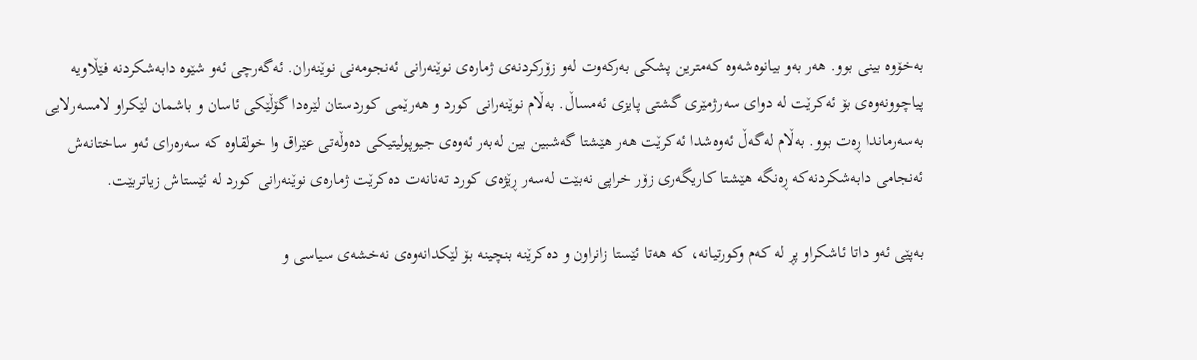به‌خۆوه‌ بینی بوو. هه‌ر به‌و بیانوه‌شه‌وه‌ كه‌مترین پشكی به‌ركه‌وت له‌و زۆركردنه‌ی ژماره‌ی نوێنه‌رانی ئه‌نجومه‌نی نوێنه‌ران. ئه‌گه‌رچی ئه‌و شێوه‌ دابه‌شكردنه‌ فێڵاویه‌ پیاچوونه‌وه‌ی بۆ ئه‌كرێت له‌ دوای سه‌رژمێری گشتی پایزی ئه‌مساڵ. به‌ڵام نوێنه‌رانی كورد و هه‌رێمی كوردستان لێره‌دا گۆڵێكی ئاسان و باشمان لێكراو لامسه‌رلایی به‌سه‌رماندا ڕه‌ت بوو. به‌ڵام له‌گه‌ڵ ئه‌وه‌شدا ئه‌كرێت هه‌ر هێشتا گه‌شبین بین له‌به‌ر ئه‌وه‌ی جیوپولیتیكی ده‌وڵه‌تی عێراق وا خولقاوه‌ كه‌ سه‌ره‌رای ئه‌و ساختانه‌ش ئه‌نجامی دابه‌شكردنه‌كه‌ ڕه‌نگه‌ هێشتا كاریگه‌ری زۆر خراپی نه‌بێت له‌سه‌ر ڕێژه‌ی كورد ته‌نانه‌ت ده‌كرێت ژماره‌ی نوێنه‌رانی كورد له‌ ئێستاش زیاتربێت.

به‌پێی ئه‌و داتا ئاشكراو پڕ له‌ كه‌م وكورتیانه‌، كه‌ هه‌تا ئێستا زانراون و ده‌كرێنه‌ بنچینه‌ بۆ لێكدانه‌وه‌ی نه‌خشه‌ی سیاسی و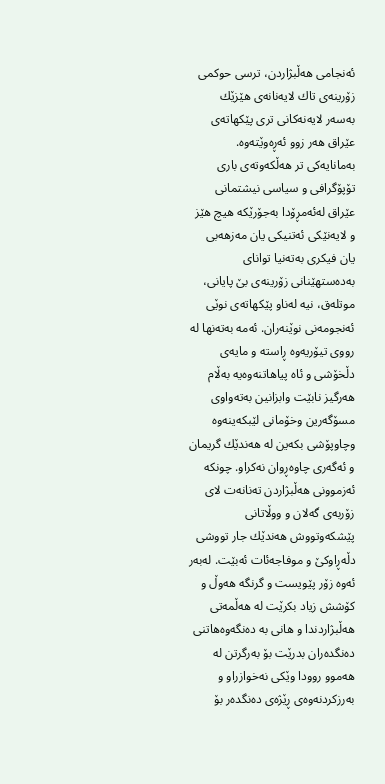ئه‌نجامی هه‌ڵبژاردن، ترسی حوكمی زۆرینه‌ی تاك لایه‌نانه‌ی هێزێك به‌سه‌ر لایه‌نه‌كانی تری پێكهاته‌ی عێراق هه‌ر زوو ئه‌ڕه‌وێته‌وه‌. به‌مانایه‌كی تر هه‌ڵكه‌وته‌ی باری تۆپۆگرافی و سیاسی نیشتمانی عێراق له‌ئه‌مڕۆدا به‌جۆرێكه‌ هیچ هێز و لایه‌نێكی ئه‌تنیكی یان مه‌زهه‌بی یان فیكری به‌ته‌نیا توانای به‌ده‌ستهێنانی زۆرینه‌ی بێ پایانی، موتله‌ق، نیه‌ له‌ناو پێكهاته‌ی نوێی ئه‌نجومه‌نی نوێنه‌ران. ئه‌مه‌ به‌ته‌نها له‌ رووی تیۆریه‌وه‌ ڕاسته‌ و مایه‌ی دڵخۆشی و ئاه پیاهاتنه‌وه‌یه‌ به‌ڵام هه‌رگیز نابێت وابزانین به‌ته‌واوی مسۆگه‌رین وخۆمانی لێبكه‌ینه‌وه‌ وچاوپۆشی بكه‌ین له‌ هه‌ندێك گریمان و ئه‌گه‌ری چاوه‌ڕوان نه‌كراو. چونكه‌ ئه‌زموونی هه‌ڵبژاردن ته‌نانه‌ت لای زۆربه‌ی گه‌لان و ووڵاتانی پێشكه‌وتووش هه‌ندێك جار تووشی دڵه‌ڕاوكێ و موفاجه‌ئات ئه‌بێت. له‌به‌ر ئه‌وه‌ زۆر پێویست و گرنگه‌ هه‌وڵ و كۆشش زیاد بكرێت له‌ هه‌ڵمه‌تی هه‌ڵبژاردندا و هانی به‌ ده‌نگه‌وه‌هاتنی ده‌نگده‌ران بدرێت بۆ به‌رگرتن له‌ هه‌موو روودا وێكی نه‌خوازراو و به‌رزكردنه‌وه‌ی ڕێژه‌ی ده‌نگده‌ر بۆ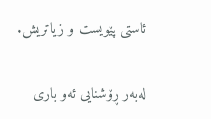ئاستی پێویست و زیاتریش.

له‌به‌ر ڕۆشنایی ئه‌و باری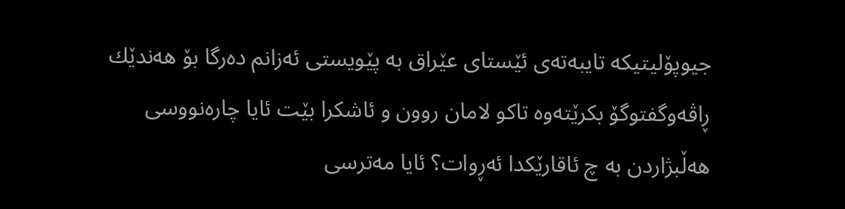جیوپۆلیتیكه‌ تایبه‌ته‌ی ئێستای عێراق به‌ پێویستی ئه‌زانم ده‌رگا بۆ هه‌ندێك ڕاڤه‌وگفتوگۆ بكرێته‌وه‌ تاكو لامان روون و ئاشكرا بێت ئایا چاره‌نووسی هه‌ڵبژاردن به‌ چ ئاقارێكدا ئه‌ڕوات؟ ئایا مه‌ترسی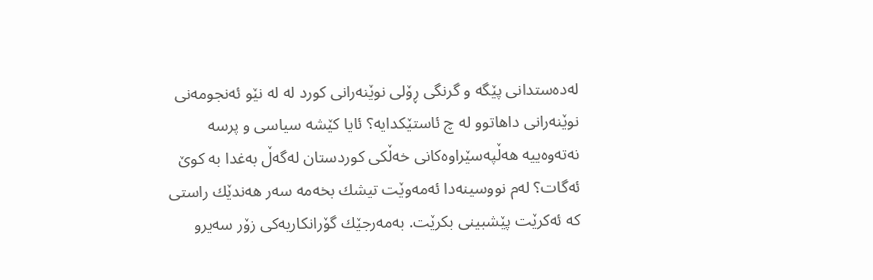له‌ده‌ستدانی پێگه‌ و گرنگی ڕۆلی نوێنه‌رانی كورد له‌ له‌ نێو ئه‌نجومه‌نی نوێنه‌رانی داهاتوو له‌ چ ئاستێكدایه‌؟ ئایا كێشه‌ سیاسی و پرسه‌ نه‌ته‌وه‌ییه‌ هه‌ڵپه‌سێراوه‌كانی خه‌ڵكی كوردستان له‌گه‌ڵ به‌غدا به‌ كوێ ئه‌گات؟ له‌م نووسینه‌دا ئه‌مه‌وێت تیشك بخه‌مه‌ سه‌ر هه‌ندێك راستی كه‌ ئه‌كرێت پێشبینی بكرێت. به‌مه‌رجێك گۆرانكاریه‌كی زۆر سه‌یرو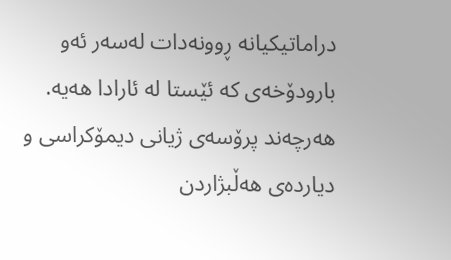دراماتیكیانه‌ ڕوونه‌دات له‌سه‌ر ئه‌و بارودۆخه‌ی كه‌ ئێستا له‌ ئارادا هه‌یه‌. هه‌رچه‌ند پرۆسه‌ی ژیانی دیمۆكراسی و دیارده‌ی هه‌ڵبژاردن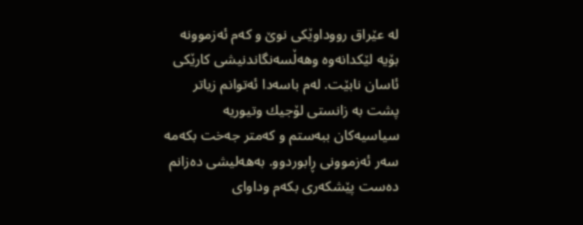له‌ عێراق رووداوێكی نوێ و كه‌م ئه‌زموونه‌ بۆیه‌ لێكدانه‌وه‌ وهه‌ڵسه‌نگاندنیشی كارێكی ئاسان نابێت. له‌م باسه‌دا ئه‌توانم زیاتر پشت به‌ زانستی لۆجیك وتیوریه‌ سیاسیه‌كان ببه‌ستم و كه‌متر جه‌خت بكه‌مه‌ سه‌ر ئه‌زموونی ڕابوردوو. به‌هه‌لیشی ده‌زانم ده‌ست پێشكه‌ری بكه‌م وداوای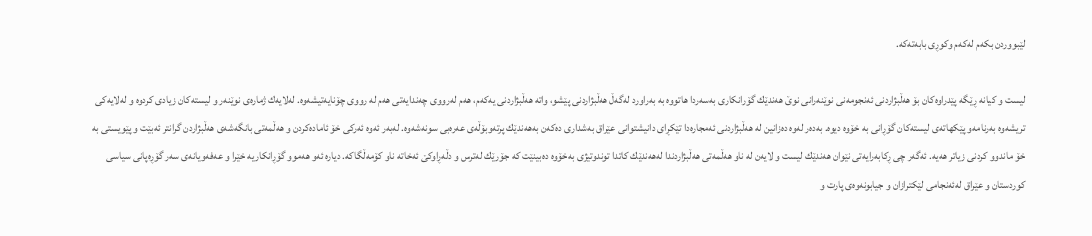لێبووردن بكه‌م له‌كه‌م وكوڕی بابه‌ته‌كه‌.

لیست و كیانه‌ ڕێگه‌ پێدراوه‌كان بۆ هه‌ڵبژاردنی ئه‌نجومه‌نی نوێنه‌رانی نوێ هه‌ندێك گۆرانكاری به‌سه‌ردا هاتووه‌ به‌ به‌راورد له‌گه‌ڵ هه‌ڵبژاردنی پێشو، واته‌ هه‌ڵبژاردنی یه‌كه‌م، هه‌م له‌رووی چه‌ندایه‌تی هه‌م له‌ رووی چۆنایه‌تیشه‌وه‌. له‌لایه‌ك ژماره‌ی نوێنه‌ر و لیسته‌كان زیادی كردوه‌ و له‌لایه‌كی تریشه‌وه‌ به‌رنامه‌و پێكهاته‌ی لیسته‌كان گۆڕانی به‌ خۆوه‌ دیوه‌. به‌ده‌ر له‌وه‌ ده‌زانین له‌ هه‌ڵبژاردنی ئه‌مجاره‌دا تێكڕای دانیشتوانی عێراق به‌شداری ده‌كه‌ن به‌هه‌ندێك پرته‌وبۆڵه‌ی عه‌ره‌بی سونه‌شه‌وه‌. له‌به‌ر ئه‌وه‌ ئه‌ركی خۆ ئاماده‌كردن و هه‌ڵمه‌تی بانگه‌شه‌ی هه‌ڵبژاردن گرانتر ئه‌بێت و پێویستی به‌ خۆ ماندوو كردنی زیاتر هه‌یه‌. ئه‌گه‌ر چی ڕكابه‌رایه‌تی نێوان هه‌ندێك لیست و لایه‌ن له‌ ناو هه‌ڵمه‌تی هه‌ڵبژاردندا له‌هه‌ندێك كاتدا توندوتیژی به‌خۆوه‌ ده‌بینێت كه‌ جۆرێك له‌ترس و دڵه‌ڕاوكێ ئه‌خاته‌ ناو كۆمه‌ڵگاكه‌. دیاره‌ ئه‌و هه‌موو گۆڕانكاریه‌ خێرا و عه‌فه‌ویانه‌ی سه‌ر گۆڕه‌پانی سیاسی كوردستان و عێراق له‌ئه‌نجامی لێكترازان و جیابونه‌وه‌ی پارت و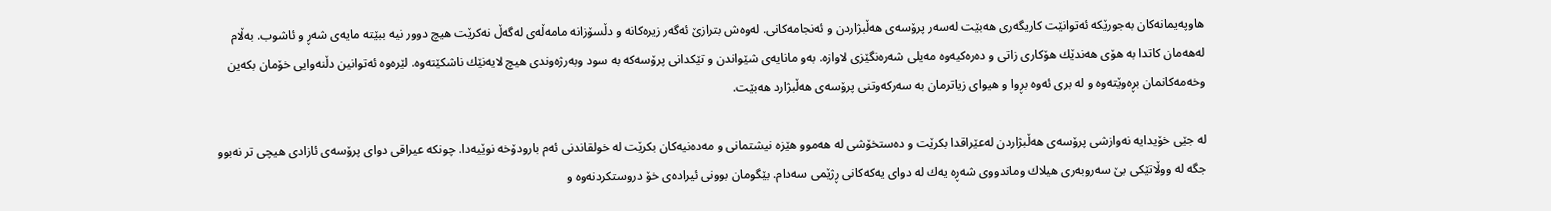هاوپه‌یمانه‌كان به‌جورێكه‌ ئه‌توانێت كاریگه‌ری هه‌بێت له‌سه‌ر پرۆسه‌ی هه‌ڵبژاردن و ئه‌نجامه‌كانی. له‌وه‌ش بترازێ ئه‌گه‌ر زیره‌كانه‌ و دڵسۆزانه‌ مامه‌ڵه‌ی له‌گه‌ڵ نه‌كرێت هیچ دوور نیه‌ ببێته‌ مایه‌ی شه‌ڕ و ئاشوب. به‌ڵام له‌هه‌مان كاتدا به‌ هۆی هه‌ندێك هۆكاری زاتی و ده‌ره‌كیه‌وه‌ مه‌یلی شه‌ره‌نگێزی لاوازه‌. به‌و مانایه‌ی شێواندن و تێكدانی پرۆسه‌كه‌ به‌ سود وبه‌رژه‌وندی هیچ لایه‌نێك ناشكێته‌وه‌. لێره‌وه‌ ئه‌توانین دڵنه‌وایی خۆمان بكه‌ین وخه‌مه‌كانمان بڕه‌وێته‌وه‌ و له‌ بری ئه‌وه‌ بڕوا و هیوای زیاترمان به‌ سه‌ركه‌وتنی پرۆسه‌ی هه‌ڵبژارد هه‌بێت.

له‌ جێی خۆیدایه‌ نه‌وازشی پرۆسه‌ی هه‌ڵبژاردن له‌عێراقدا بكرێت و ده‌ستخۆشی له‌ هه‌موو هێزه‌ نیشتمانی و مه‌ده‌نیه‌كان بكرێت له‌ خولقاندنی ئه‌م بارودۆخه‌ نوێیه‌دا. چونكه‌ عیراقی دوای پرۆسه‌ی ئازادی هیچی تر نه‌بوو جگه‌ له‌ ووڵاتێكی بێ سه‌روبه‌ری هیلاك وماندووی شه‌ڕه‌ یه‌ك له‌ دوای یه‌كه‌كانی ڕژێمی سه‌دام. بێگومان بوونی ئیراده‌ی خۆ دروستكردنه‌وه‌ و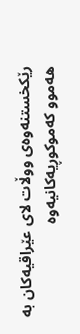رێكخستنه‌وه‌ی ووڵات لای عێراقیه‌كان به‌ هه‌موو كه‌موكوڕیه‌كانیه‌وه‌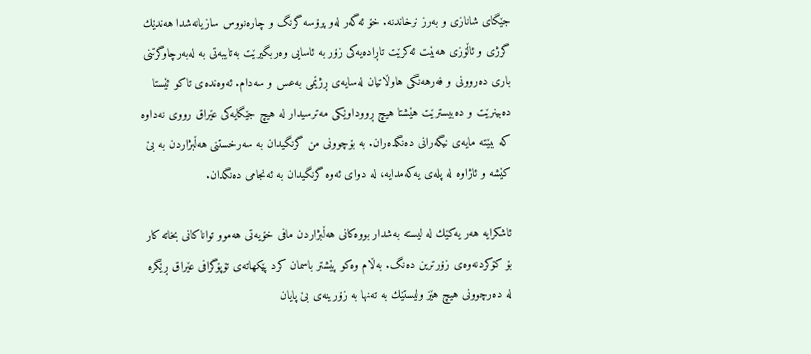جێگای شانازی و به‌رز نرخاندنه‌. خۆ ئه‌گه‌ر له‌و پرۆسه‌ گرنگ و چاره‌نووس سازیانه‌شدا هه‌ندێك گرژی و ئاڵۆزی هه‌بێت ئه‌كرێت تاڕاده‌یه‌كی زۆر به‌ ئاسایی وه‌ربگیرێت به‌تایبه‌تی به‌ له‌به‌رچاوگرتنی باری ده‌روونی و فه‌رهه‌نگی هاوڵاتیان له‌سایه‌ی ڕژێمی به‌عس و سه‌دام. ئه‌وه‌نده‌ی تاكو ئێستا ده‌بینرێت و ده‌بیسترێت هێشتا هیچ ڕووداوێكی مه‌ترسیدار له‌ هیچ جێگایه‌كی عێراق رووی نه‌داوه‌ كه‌ ببێته‌ مایه‌ی نیگه‌رانی ده‌نگده‌ران. به‌ بۆچوونی من گرنگیدان به‌ سه‌رخستنی هه‌ڵبژاردن به‌ بێ كێشه‌ و ئاژاوه‌ له‌ پله‌ی یه‌كه‌مدایه‌، له‌ دوای ئه‌وه‌ گرنگیدان به‌ ئه‌نجامی ده‌نگدان.

ئاشكرایه‌ هه‌ر یه‌كێك له‌ لیسته‌ به‌شدار بووه‌كانی هه‌ڵبژاردن مافی خۆیه‌تی هه‌موو تواناكانی بخاته‌ كار بۆ كۆكردنه‌وه‌ی زۆرترین ده‌نگ. به‌ڵام وه‌كو پێشتر باسمان كرد پێكهاته‌ی تۆپۆگرافی عێراق ڕێگره‌ له‌ ده‌رچوونی هیچ هێز ولیستێك به‌ ته‌نها به‌ زۆرینه‌ی بێ پایان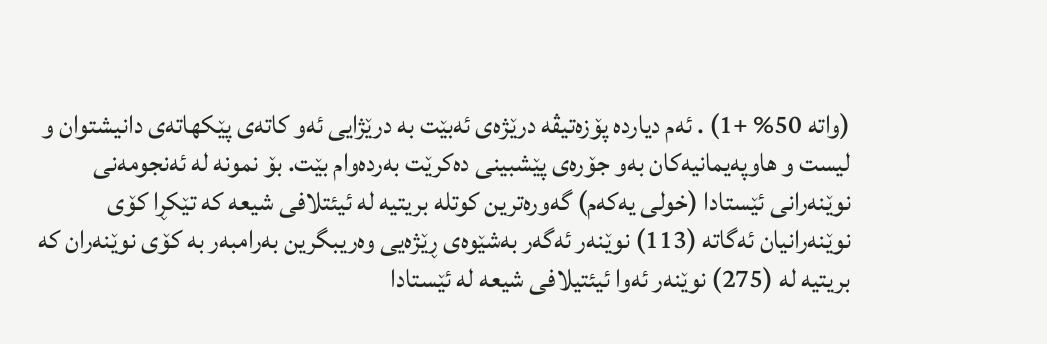(واته‌ 50% +1) . ئه‌م دیارده‌ پۆزه‌تیڤه‌ درێژه‌ی ئه‌بێت به‌ درێژایی ئه‌و كاته‌ی پێكهاته‌ی دانیشتوان و لیست و هاوپه‌یمانیه‌كان به‌و جۆره‌ی پێشبینی ده‌كرێت به‌رده‌وام بێت. بۆ نمونه‌ له‌ ئه‌نجومه‌نی نوێنه‌رانی ئێستادا (خولی یه‌كه‌م) گه‌وره‌ترین كوتله‌ بریتیه‌ له‌ ئیئتلافی شیعه‌ كه‌ تێكڕا كۆی نوێنه‌رانیان ئه‌گاته‌ (113) نوێنه‌ر ئه‌گه‌ر به‌شێوه‌ی ڕێژه‌یی وه‌ریبگرین به‌رامبه‌ر به‌ كۆی نوێنه‌ران كه‌ بریتیه‌ له‌ (275) نوێنه‌ر ئه‌وا ئیئتیلافی شیعه‌ له‌ ئێستادا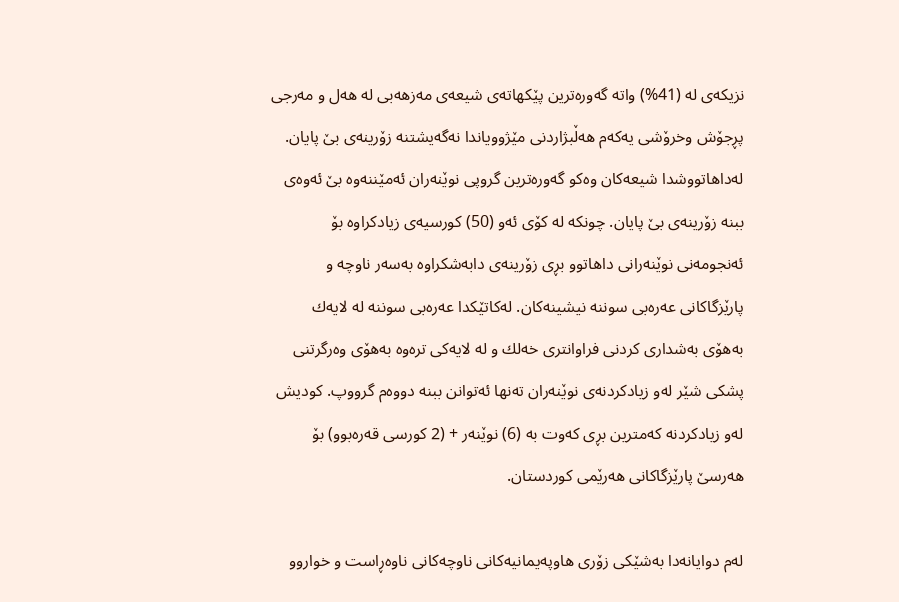نزیكه‌ی له‌ (41%) واته‌ گه‌وره‌ترین پێكهاته‌ی شیعه‌ی مه‌زهه‌بی له‌ هه‌ل و مه‌رجی پڕجۆش وخرۆشی یه‌كه‌م هه‌ڵبژاردنی مێژوویاندا نه‌گه‌یشتنه‌ زۆرینه‌ی بێ پایان. له‌داهاتووشدا شیعه‌كان وه‌كو گه‌وره‌ترین گروپی نوێنه‌ران ئه‌مێننه‌وه‌ بێ ئه‌وه‌ی ببنه‌ زۆرینه‌ی بێ پایان. چونكه‌ له‌ كۆی ئه‌و (50) كورسیه‌ی زیادكراوه‌ بۆ ئه‌نجومه‌نی نوێنه‌رانی داهاتوو بڕی زۆرینه‌ی دابه‌شكراوه‌ به‌سه‌ر ناوچه‌ و پارێزگاكانی عه‌ره‌بی سوننه‌ نیشینه‌كان. له‌كاتێكدا عه‌ره‌بی سوننه‌ له‌ لایه‌ك به‌هۆی به‌شداری كردنی فراوانتری خه‌لك و له‌ لایه‌كی تره‌وه‌ به‌هۆی وه‌رگرتنی پشكی شێر له‌و زیادكردنه‌ی نوێنه‌ران ته‌نها ئه‌توانن ببنه‌ دووه‌م گرووپ. كودیش له‌و زیادكردنه‌ كه‌مترین بڕی كه‌وت به‌ (6) نوێنه‌ر + (2 كورسی قه‌ره‌بوو) بۆ هه‌رسێ پارێزگاكانی هه‌رێمی كوردستان.

له‌م دوایانه‌دا به‌شێكی زۆری هاوپه‌یمانیه‌كانی ناوچه‌كانی ناوه‌ڕاست و خواروو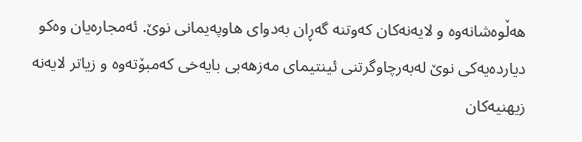هه‌ڵوه‌شانه‌وه‌ و لایه‌نه‌كان كه‌وتنه‌ گه‌ڕان به‌دوای هاوپه‌یمانی نوێ. ئه‌مجاره‌یان وه‌كو دیارده‌یه‌كی نوێ له‌به‌رچاوگرتنی ئینتیمای مه‌زهه‌بی بایه‌خی كه‌مبۆته‌وه‌ و زیاتر لایه‌نه‌ زیهنیه‌كان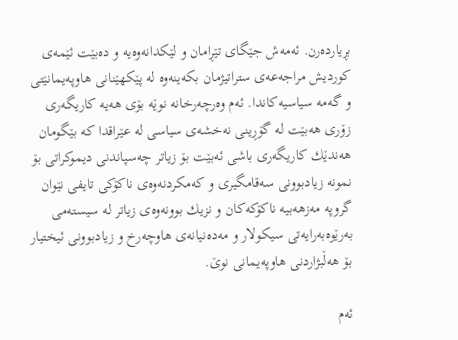بڕیارده‌رن. ئه‌مه‌ش جێگای تێڕامان و لێكدانه‌وه‌یه‌ و ده‌بێت ئێمه‌ی كوردیش مراجه‌عه‌ی ستراتیژمان بكه‌ینه‌وه‌ له‌ پێكهێنانی هاوپه‌یمانێتی و گه‌مه‌ سیاسیه‌كاندا. ئه‌م وه‌رچه‌رخانه‌ نوێه‌ بۆی هه‌یه‌ كاریگه‌ری زۆری هه‌بێت له‌ گۆڕینی نه‌خشه‌ی سیاسی له‌ عێراقدا كه‌ بێگومان هه‌ندێك كاریگه‌ری باشی ئه‌بێت بۆ زیاتر چه‌سپاندنی دیموكراتی بۆ نمونه‌ زیادبوونی سه‌قامگیری و كه‌مكردنه‌وه‌ی ناكۆكی تایفی نێوان گروپه‌ مه‌زهه‌بیه‌ ناكۆكه‌كان و نزیك بوونه‌وه‌ی زیاتر له‌ سیسته‌می به‌رێوه‌به‌رایه‌تی سیكولار و مه‌ده‌نیانه‌ی هاوچه‌رخ و زیادبوونی ئیختیار بۆ هه‌ڵبژاردنی هاوپه‌یمانی نوێ.

ئه‌م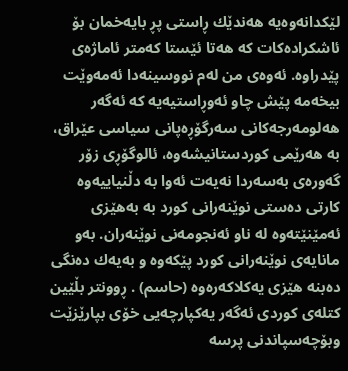لێكدانه‌وه‌یه‌ هه‌ندێك ڕاستی پڕ بایه‌خمان بۆ ئاشكراده‌كات كه‌ هه‌تا ئێستا كه‌متر ئاماژه‌ی پێدراوه‌. ئه‌وه‌ی من له‌م نووسینه‌دا ئه‌مه‌وێت بیخه‌مه‌ پێش چاو ئه‌وڕاستیه‌یه‌ كه‌ ئه‌گه‌ر هه‌لومه‌رجه‌كانی سه‌رگۆڕه‌پانی سیاسی عێراق، به‌ هه‌رێمی كوردستانیشه‌وه‌، ئالوگۆڕی زۆر گه‌وره‌ی به‌سه‌ردا نه‌یه‌ت ئه‌وا به‌ دڵنیاییه‌وه‌ كارتی ده‌ستی نوێنه‌رانی كورد به‌ به‌هێزی ئه‌مێنێته‌وه‌ له‌ ناو ئه‌نجومه‌نی نوێنه‌ران. به‌و مانایه‌ی نوێنه‌رانی كورد پێكه‌وه‌ و به‌یه‌ك ده‌نگی ده‌بنه‌ هێزی یه‌كلاكه‌ره‌وه‌ (حاسم) . ڕوونتر بڵێین كتله‌ی كوردی ئه‌گه‌ر یه‌كپارچه‌یی خۆی بپارێزێت وبۆچه‌سپاندنی پرسه‌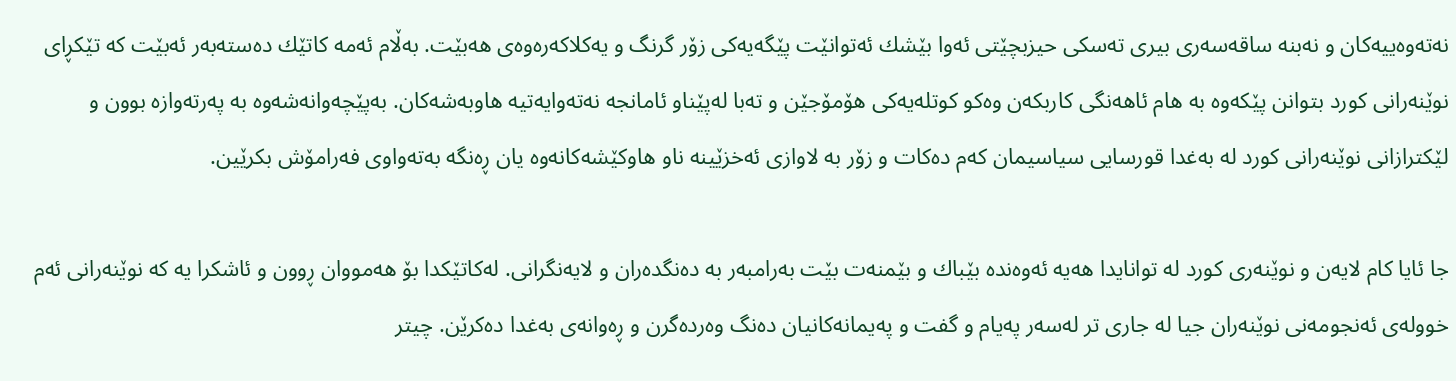نه‌ته‌وه‌ییه‌كان و نه‌بنه‌ ساقه‌سه‌ری بیری ته‌سكی حیزبچێتی ئه‌وا بێشك ئه‌توانێت پێگه‌یه‌كی زۆر گرنگ و یه‌كلاكه‌ره‌وه‌ی هه‌بێت. به‌ڵام ئه‌مه‌ كاتێك ده‌سته‌به‌ر ئه‌بێت كه‌ تێكڕای نوێنه‌رانی كورد بتوانن پێكه‌وه‌ به‌ هام ئاهه‌نگی كاربكه‌ن وه‌كو كوتله‌یه‌كی هۆمۆجێن و ته‌با له‌پێناو ئامانجه‌ نه‌ته‌وایه‌تیه‌ هاوبه‌شه‌كان. به‌پێچه‌وانه‌شه‌وه‌ به‌ په‌رته‌وازه‌ بوون و لێكترازانی نوێنه‌رانی كورد له‌ به‌غدا قورسایی سیاسیمان كه‌م ده‌كات و زۆر به‌ لاوازی ئه‌خزێینه‌ ناو هاوكێشه‌كانه‌وه‌ یان ڕه‌نگه‌ به‌ته‌واوی فه‌رامۆش بكرێین.

جا ئایا كام لایه‌ن و نوێنه‌ری كورد له‌ توانایدا هه‌یه‌ ئه‌وه‌نده‌ بێباك و بێمنه‌ت بێت به‌رامبه‌ر به‌ ده‌نگده‌ران و لایه‌نگرانی. له‌كاتێكدا بۆ هه‌مووان ڕوون و ئاشكرا یه‌ كه‌ نوێنه‌رانی ئه‌م خووله‌ی ئه‌نجومه‌نی نوێنه‌ران جیا له‌ جاری تر له‌سه‌ر په‌یام و گفت و په‌یمانه‌كانیان ده‌نگ وه‌رده‌گرن و ڕه‌وانه‌ی به‌غدا ده‌كرێن. چیتر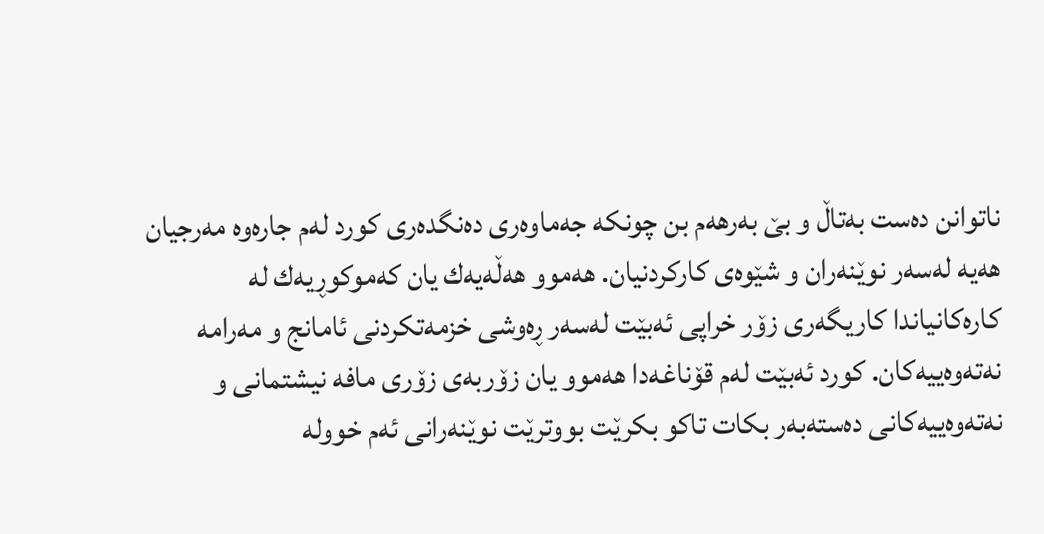ناتوانن ده‌ست به‌تاڵ و بێ به‌رهه‌م بن چونكه‌ جه‌ماوه‌ری ده‌نگده‌ری كورد له‌م جاره‌وه‌ مه‌رجیان هه‌یه‌ له‌سه‌ر نوێنه‌ران و شێوه‌ی كاركردنیان. هه‌موو هه‌ڵه‌یه‌ك یان كه‌موكوڕیه‌ك له‌ كاره‌كانیاندا كاریگه‌ری زۆر خراپی ئه‌بێت له‌سه‌ر ڕه‌وشی خزمه‌تكردنی ئامانج و مه‌رامه‌ نه‌ته‌وه‌ییه‌كان. كورد ئه‌بێت له‌م قۆناغه‌دا هه‌موو یان زۆربه‌ی زۆری مافه‌ نیشتمانی و نه‌ته‌وه‌ییه‌كانی ده‌سته‌به‌ر بكات تاكو بكرێت بووترێت نوێنه‌رانی ئه‌م خووله‌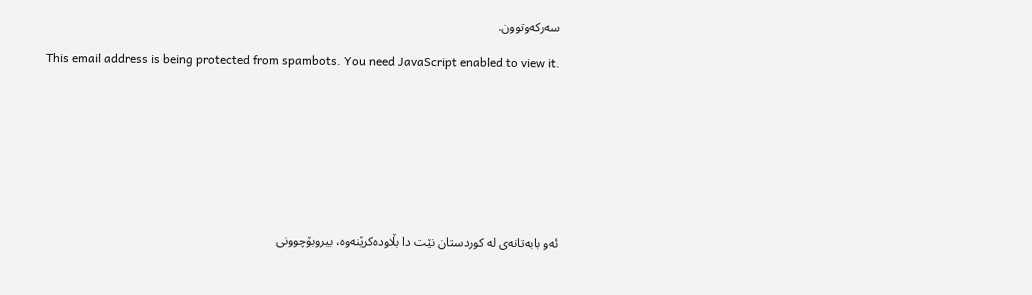سه‌ركه‌وتوون.

This email address is being protected from spambots. You need JavaScript enabled to view it.









ئه‌و بابه‌تانه‌ی له‌ کوردستان نێت دا بڵاوده‌کرێنه‌وه‌، بیروبۆچوونی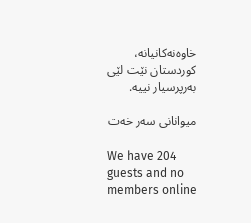خاوه‌نه‌کانیانه‌، کوردستان نێت لێی به‌رپرسیار نییه‌.

میوانانی سەر خەت

We have 204 guests and no members online